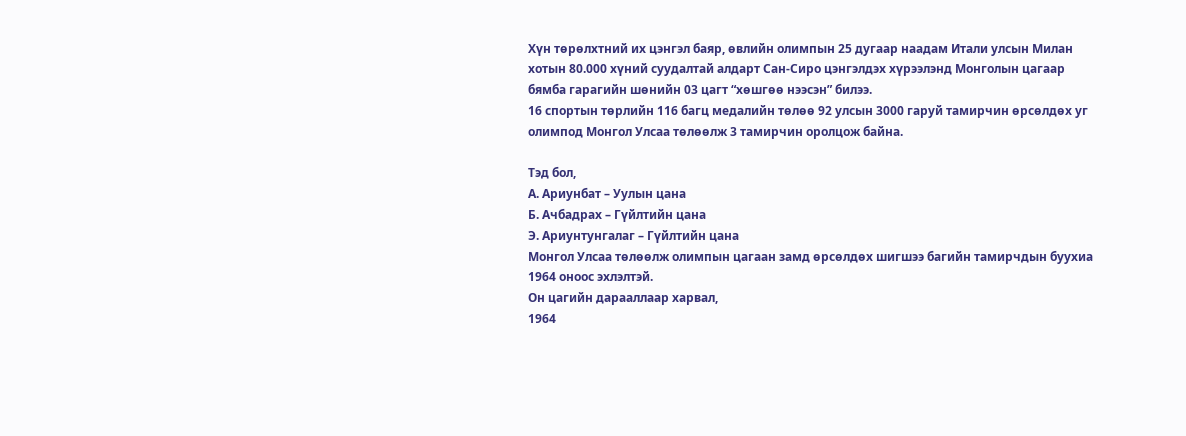Хүн төрөлхтний их цэнгэл баяр, өвлийн олимпын 25 дугаар наадам Итали улсын Милан хотын 80.000 хүний суудалтай алдарт Сан-Сиро цэнгэлдэх хүрээлэнд Монголын цагаар бямба гарагийн шөнийн 03 цагт “хөшгөө нээсэн” билээ.
16 спортын төрлийн 116 багц медалийн төлөө 92 улсын 3000 гаруй тамирчин өрсөлдөх уг олимпод Монгол Улсаа төлөөлж 3 тамирчин оролцож байна.

Тэд бол,
А. Ариунбат – Уулын цана
Б. Ачбадрах – Гүйлтийн цана
Э. Ариунтунгалаг – Гүйлтийн цана
Монгол Улсаа төлөөлж олимпын цагаан замд өрсөлдөх шигшээ багийн тамирчдын буухиа 1964 оноос эхлэлтэй.
Он цагийн дарааллаар харвал,
1964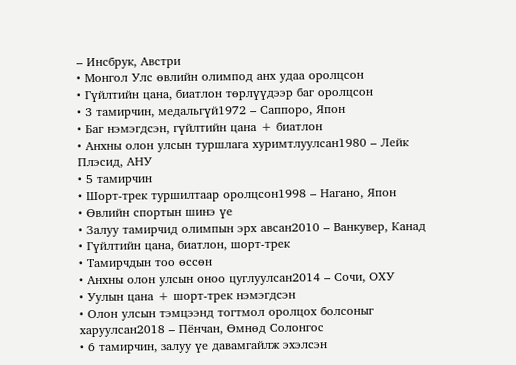– Инсбрук, Австри
• Монгол Улс өвлийн олимпод анх удаа оролцсон
• Гүйлтийн цана, биатлон төрлүүдээр баг оролцсон
• 3 тамирчин, медальгүй1972 – Саппоро, Япон
• Баг нэмэгдсэн, гүйлтийн цана + биатлон
• Анхны олон улсын туршлага хуримтлуулсан1980 – Лейк Плэсид, АНУ
• 5 тамирчин
• Шорт-трек туршилтаар оролцсон1998 – Нагано, Япон
• Өвлийн спортын шинэ үе
• Залуу тамирчид олимпын эрх авсан2010 – Ванкувер, Канад
• Гүйлтийн цана, биатлон, шорт-трек
• Тамирчдын тоо өссөн
• Анхны олон улсын оноо цуглуулсан2014 – Сочи, ОХУ
• Уулын цана + шорт-трек нэмэгдсэн
• Олон улсын тэмцээнд тогтмол оролцох болсоныг харуулсан2018 – Пёнчан, Өмнөд Солонгос
• 6 тамирчин, залуу үе давамгайлж эхэлсэн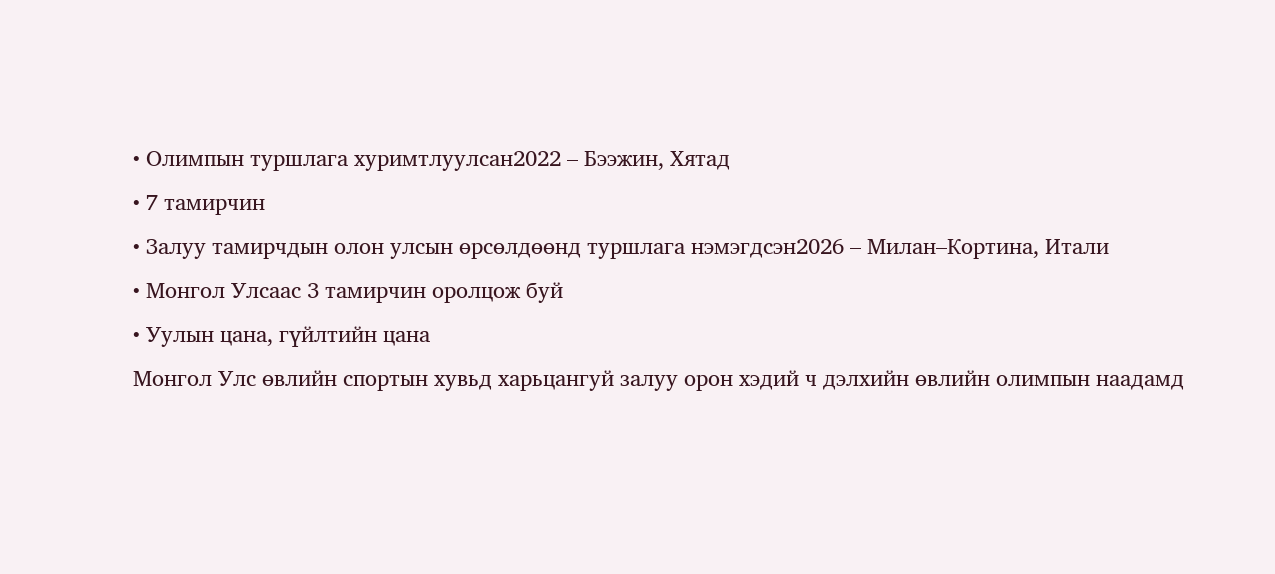• Олимпын туршлага хуримтлуулсан2022 – Бээжин, Хятад
• 7 тамирчин
• Залуу тамирчдын олон улсын өрсөлдөөнд туршлага нэмэгдсэн2026 – Милан–Кортина, Итали
• Монгол Улсаас 3 тамирчин оролцож буй
• Уулын цана, гүйлтийн цана
Монгол Улс өвлийн спортын хувьд харьцангуй залуу орон хэдий ч дэлхийн өвлийн олимпын наадамд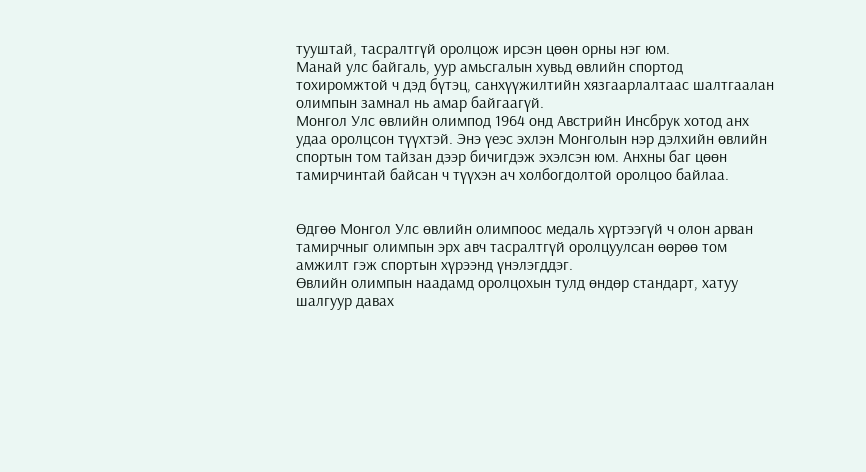тууштай, тасралтгүй оролцож ирсэн цөөн орны нэг юм.
Манай улс байгаль, уур амьсгалын хувьд өвлийн спортод тохиромжтой ч дэд бүтэц, санхүүжилтийн хязгаарлалтаас шалтгаалан олимпын замнал нь амар байгаагүй.
Монгол Улс өвлийн олимпод 1964 онд Австрийн Инсбрук хотод анх удаа оролцсон түүхтэй. Энэ үеэс эхлэн Монголын нэр дэлхийн өвлийн спортын том тайзан дээр бичигдэж эхэлсэн юм. Анхны баг цөөн тамирчинтай байсан ч түүхэн ач холбогдолтой оролцоо байлаа.


Өдгөө Монгол Улс өвлийн олимпоос медаль хүртээгүй ч олон арван тамирчныг олимпын эрх авч тасралтгүй оролцуулсан өөрөө том амжилт гэж спортын хүрээнд үнэлэгддэг.
Өвлийн олимпын наадамд оролцохын тулд өндөр стандарт, хатуу шалгуур давах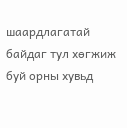шаардлагатай байдаг тул хөгжиж буй орны хувьд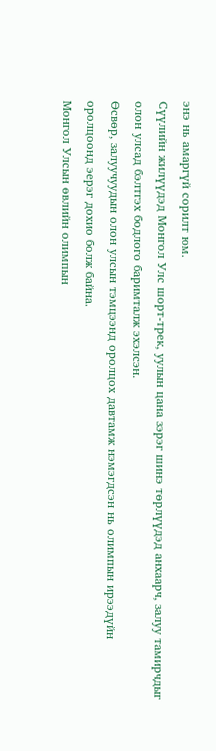энэ нь амаргүй сорилт юм.
Сүүлийн жилүүдэд Монгол Улс шорт-трек, уулын цана зэрэг шинэ төрлүүдэд анхаарч, залуу тамирчдыг олон улсад бэлтгэх бодлого баримталж эхэлсэн.
Өсвөр, залуучуудын олон улсын тэмцээнд оролцох давтамж нэмэгдсэн нь олимпын ирээдүйн оролцоонд эерэг дохио болж байна.
Монгол Улсын өвлийн олимпын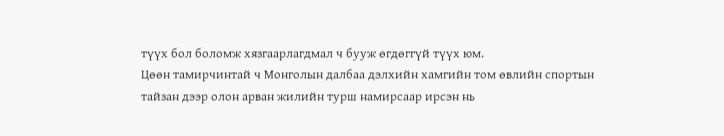түүх бол боломж хязгаарлагдмал ч бууж өгдөггүй түүх юм.
Цөөн тамирчинтай ч Монголын далбаа дэлхийн хамгийн том өвлийн спортын тайзан дээр олон арван жилийн турш намирсаар ирсэн нь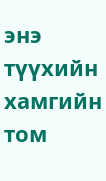энэ түүхийн хамгийн том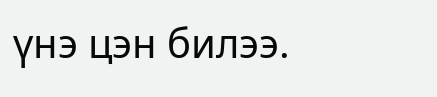үнэ цэн билээ.